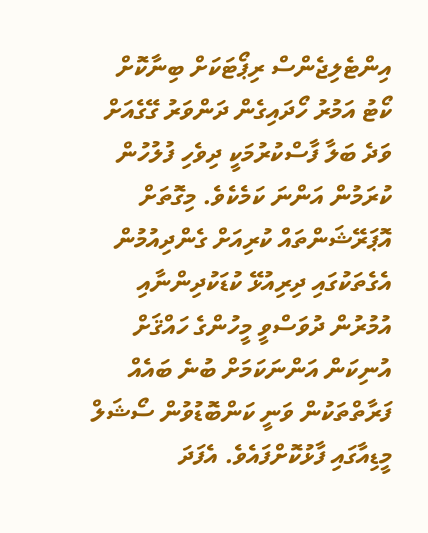އިންޓެލިޖެންސް ރިޕޯޓަކަށް ބިނާކޮށް ކޯޓު އަމުރު ހޯދައިގެން ދަންވަރު ގޭގެއަށް ވަދެ ބަލާ ފާސްކުރުމަކީ ދިވެހި ފުލުހުން ކުރަމުން އަންނަ ކަމެކެވެ. މިގޮތަށް އޮޕަރޭޝަންތައް ކުރިއަށް ގެންދިއުމުން އެގެތަކުގައި ދިރިއުޅޭ ކުޑަކުދިންނާއި އުމުރުން ދުވަސްވީ މީހުންގެ ހައްޤަށް އުނިކަން އަންނަކަމަށް ބުނެ ބައެއް ފަރާތްތަކުން ވަނީ ކަންބޮޑުވުން ސޯޝަލް މީޑިއާގައި ފާޅުކޮށްފައެވެ. އެފަދަ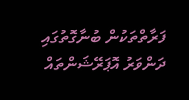ފަރާތްތަކުން ބުނާގޮތުގައި ދަންވަރު އޮޕަރޭޝަންތައް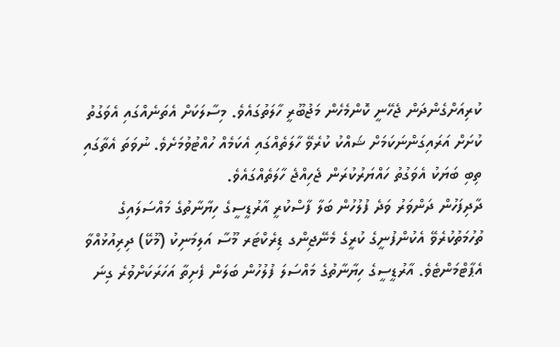ކުރިއަށްގެންދަން ޖެހޭނީ ކޮންމެހެން މަޖުބޫރީ ހާލަތުގައެވެ. މިސާލަކަށް އެތަނެއްގައި އެވަގުތު ކުށަށް އަރައިގަންނަކަމަށް ޝައްކު ކުރެވޭ ހާލަތެއްގައި އެކަމެއް ހުއްޓުވުމަށެވެ. ނުވަތަ އެތާގައި ތިބި ބަޔަކު އެވަގުތު ހައްޔަރުކުރަން ޖެހިއްޖެ ހާލަތެއްގައެވެ.
ދާދިފަހުން ދަންވަރު ވަދެ ފުލުހުން ބަލާ ފާސްކުރީ އާރުޑީސީގެ ހިޔާނާތުގެ މައްސަލައިގެ ތުހުމަތުކުރެވޭ އެކުންފުނީގެ ކުރީގެ މެނޭޖިންގ ޑިރެކްޓަރ މޫސާ އަލިމަނިކު (މޫކޭ) ދިރިއުޅުއްވާ އެޕާޓްމަންޓެވެ. އާރުޑީސީގެ ހިޔާނާތުގެ މައްސަލަ ފުލުހުން ބަލަން ފެށިތާ އަހަރަކަށްވުރެ ގިނަ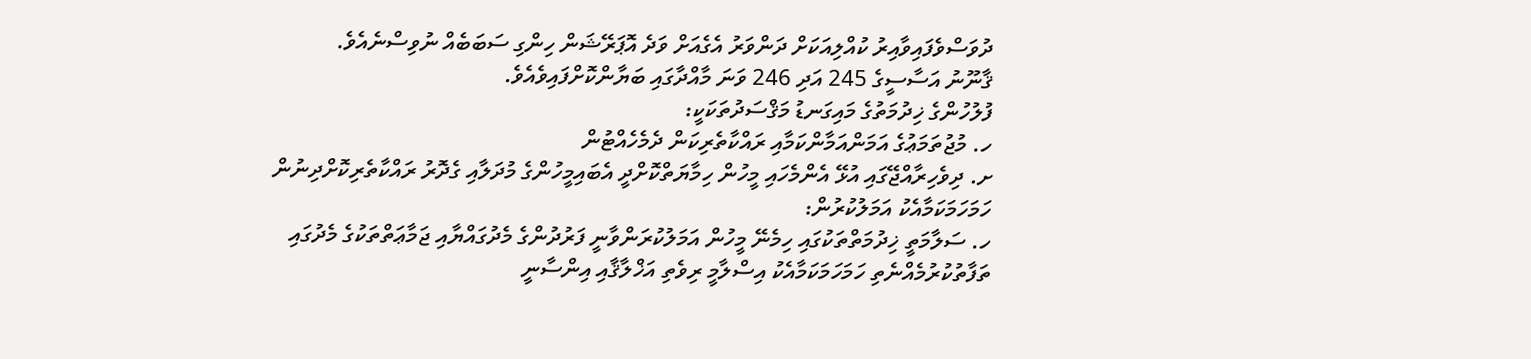ދުވަސްވެފައިވާއިރު ކުއްލިއަކަށް ދަންވަރު އެގެއަށް ވަދެ އޮޕަރޭޝަން ހިންގި ސަބަބެއް ނުވިސްނެއެވެ.
ޤާނޫނު އަސާސީގެ 245 އަދި 246 ވަނަ މާއްދާގައި ބަޔާންކޮށްފައިވެއެވެ.
ފުލުހުންގެ ޚިދުމަތުގެ މައިގަނޑު މަޤްސަދުތަކަކީ:
ހ. މުޖުތަމަޢުގެ އަމަންއަމާންކަމާއި ރައްކާތެރިކަން ދެމެހެއްޓުން
ށ. ދިވެހިރާއްޖޭގައި އުޅޭ އެންމެހައި މީހުން ހިމާޔަތްކޮށްދީ އެބައިމީހުންގެ މުދަލާއި ގެދޮރު ރައްކާތެރިކޮށްދިނުން
ހަމަހަމަކަމާއެކު އަމަލުކުރުން:
ހ. ސަލާމަތީ ޚިދުމަތްތަކުގައި ހިމެނޭ މީހުން އަމަލުކުރަންވާނީ ފަރުދުންގެ މެދުގައްޔާއި ޖަމާޢަތްތަކުގެ މެދުގައި ތަފާތުކުރުމެއްނެތި ހަމަހަމަކަމާއެކު އިސްލާމީ ރިވެތި އަޚްލާޤާއި އިންސާނީ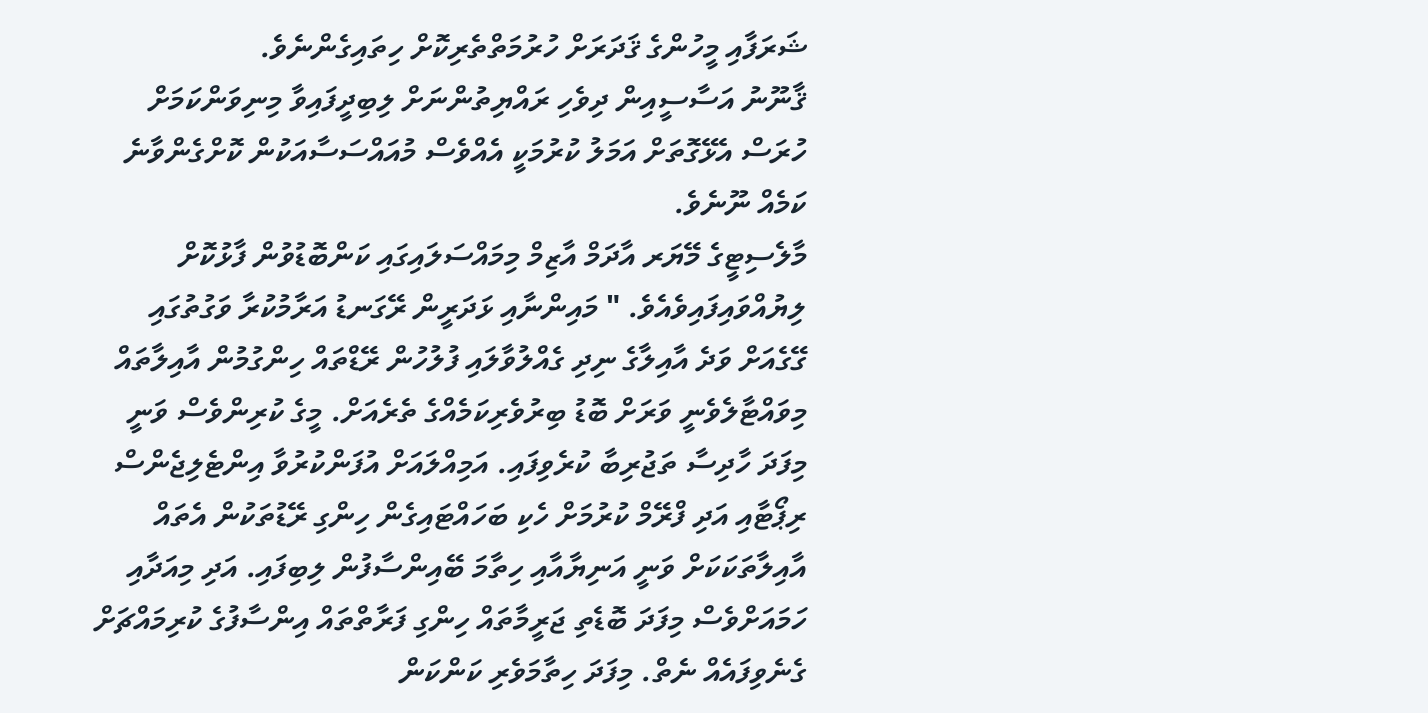ޝަރަފާއި މީހުންގެ ޤަދަރަށް ހުރުމަތްތެރިކޮށް ހިތައިގެންނެވެ.
ޤާނޫނު އަސާސީއިން ދިވެހި ރައްޔިތުންނަށް ލިބިދީފައިވާ މިނިވަންކަމަށް ހުރަސް އެޅޭގޮތަށް އަމަލު ކުރުމަކީ އެއްވެސް މުއައްސަސާއަކުން ކޮށްގެންވާނެ ކަމެއް ނޫނެވެ.
މާލެސިޓީގެ މޭޔަރ އާދަމް އާޒިމް މިމައްސަލައިގައި ކަންބޮޑުވުން ފާޅުކޮށް ލިޔުއްވައިފައިވެއެވެ. " މައިންނާއި ޅަދަރީން ރޭގަނޑު އަރާމުކުރާ ވަގުތުގައި ގޭގެއަށް ވަދެ އާއިލާގެ ނިދި ގެއްލުވާލައި ފުލުހުން ރޭޑްތައް ހިންގުމުން އާއިލާތައް މިވައްޓާލެވެނީ ވަރަށް ބޮޑު ބިރުވެރިކަމެއްގެ ތެރެއަށް. މީގެ ކުރިންވެސް ވަނީ މިފަދަ ހާދިސާ ތަޖުރިބާ ކުރެވިފައި. އަމިއްލައަށް އުފަންކުރުވާ އިންޓެލިޖެންސް ރިޕޯޓާއި އަދި ފްރޭމް ކުރުމަށް ހެކި ބަހައްޓައިގެން ހިންގި ރޭޑުތަކުން އެތައް އާއިލާތަކަކަށް ވަނީ އަނިޔާއާއި ހިތާމަ ބޭއިންސާފުން ލިބިފައި. އަދި މިއަދާއި ހަމައަށްވެސް މިފަދަ ބޮޑެތި ޖަރީމާތައް ހިންގި ފަރާތްތައް އިންސާފުގެ ކުރިމައްޗަށް ގެނެވިފައެއް ނެތް. މިފަދަ ހިތާމަވެރި ކަންކަން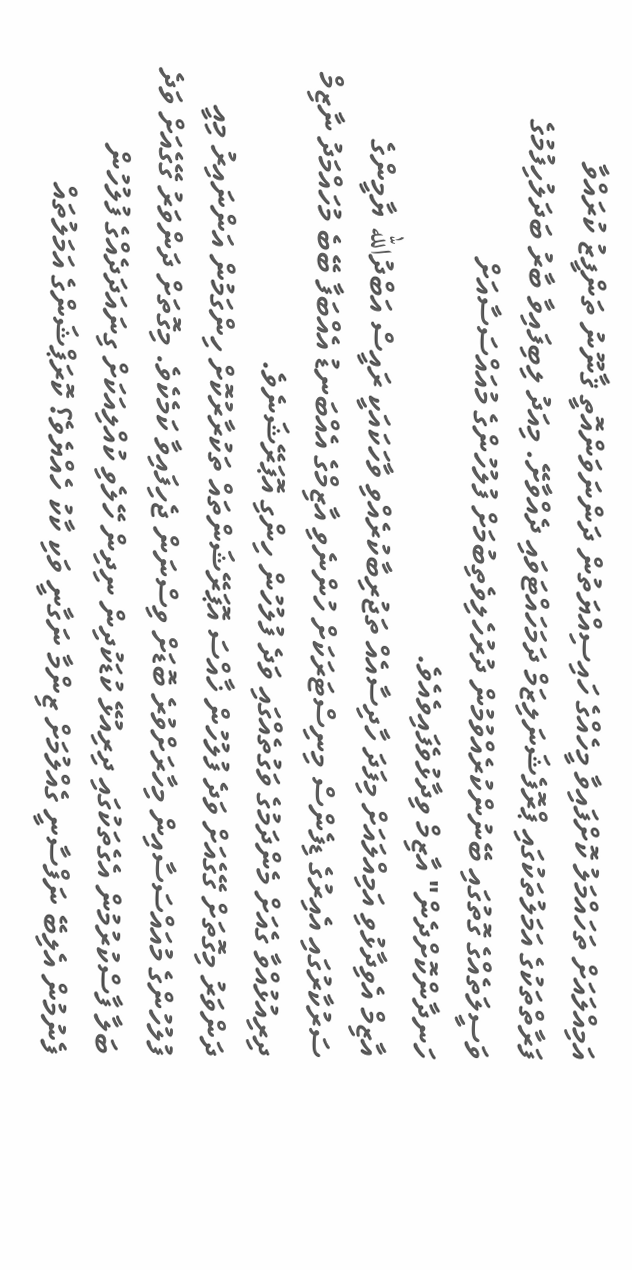އަމިއްލައަށް ތަހައްމަލު ކޮށްފައިވާ މީހެއްގެ ހައިސިއްޔަތުން ދަންނަވަންއޮތީ ޤާނޫނު ތަންފީޒު ކުރައްވާ ފަރާތްތަކުގެ އަމަލުތަކުގައި ޕްރޮފެޝަނަލިޒަމް ދަމަހައްޓަވައި ދެއްވާށޭ. މިއަދު ލިބިފައިވާ ބާރު ބަދަލުހިފުމުގެ ވަސީލަތެއްގެ ގޮތުގައި ބޭނުންކުރެއްވުމުން ދުރުހެލިވެތިބުމަށް ފުލުހުންގެ މުއައްސަސާއަށް ހަނދާންކޮށްދެން" އާޒިމް ވިދާޅުވެފައިވެއެވެ.
އާޒިމް އެވިދާޅުވި އަމިއްލައަށް މިފަދަ ހާދިސާއެއް ތަޖުރިބާކުރެއްވި ވާހަކައަކީ ރައީސް އަބްދުالله ޔާމީންގެ ސަރުކާރުގައި އެއިރުގެ ޑިފެންސް މިނިސްޓަރަކަށް ހުންނެވި އާޒިމްގެ އެއްބަނޑު އެއްބަފާ ބޭބެ މުހައްމަދު ނާޒިމް ދިރިއުޅުއްވާ ގެއަށް މެންދަމުގެ ވަގުތެއްގައި ވަދެ ފުލުހުން ހިންގި އޮޕަރޭޝަނެވެ.
ދަންވަރު މިގޮތަށް ގޭގެއަށް ވަދެ ފުލުހުން ޚާއްސަ އޮޕަރޭޝަންތައް ތަކުރާރުކޮށް ހިންގަމުން އަންނައިރު މިއީ ފުލުހުންގެ މުއައްސަސާއިން މިހާރަށްވުރެ ބޮޑަށް ވިސްނަން ޖެހިފައިވާ ކަމެކެވެ. މިގޮތަށް ދަންވަރު ގޭގެއަށް ވަދެ ބަލާ ފާސްކުރުމުން އެގެތަކުގައި ދިރިއުޅޭ ކުޑަކުދިން ނިދިން ހޭލެވި ކުއްލިއަކަށް ގިނައަދަދެއްގެ ފުލުހުން ފެނުމުން އެލިބޭ ނަފްސާނީ ގެއްލުމަށް ޒިންމާ ނަގާނީ ވަކި ކާކު ހެއްޔެވެ؟ ކޮރަޕްޝަންގެ އަމަލުތައް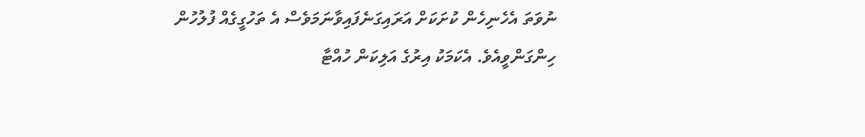ނުވަތަ އެހެނިހެން ކުށަކަށް އަރައިގަނެފައިވާނަމަވެސް އެ ތަހުގީގެއް ފުލުހުން ހިންގަންވީއެވެ. އެކަމަކު އިރުގެ އަލިކަން ހުއްޓާ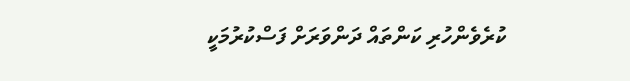ކުރެވެންހުރި ކަންތައް ދަންވަރަށް ފަސްކުރުމަކީ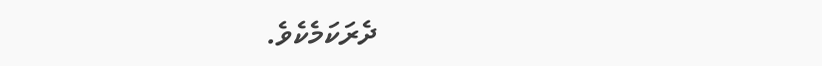ދެރަކަމެކެވެ.